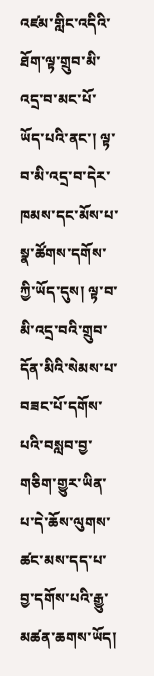འཛམ་གླིང་འདིའི་ཐོག་ལྟ་གྲུབ་མི་འདྲ་བ་མང་པོ་ཡོད་པའི་ནང་། ལྟ་བ་མི་འདྲ་བ་དེར་ཁམས་དང་མོས་པ་སྣ་ཚོགས་དགོས་ཀྱི་ཡོད་དུས། ལྟ་བ་མི་འདྲ་བའི་གྲུབ་དོན་མིའི་སེམས་པ་བཟང་པོ་དགོས་པའི་བསླབ་བྱ་གཅིག་གྱུར་ཡིན་པ་དེ་ཆོས་ལུགས་ཚང་མས་དད་པ་བྱ་དགོས་པའི་རྒྱུ་མཚན་ཆགས་ཡོད།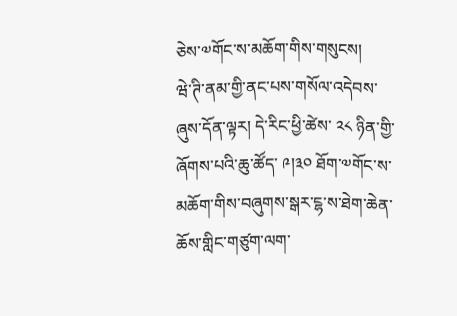ཅེས་༧གོང་ས་མཆོག་གིས་གསུངས།
ཝེ་ཊི་ནམ་གྱི་ནང་པས་གསོལ་འདེབས་ཞུས་དོན་ལྟར། དེ་རིང་ཕྱི་ཚེས་ ༢༨ ཉིན་གྱི་ཞོགས་པའི་ཆུ་ཚོད་ ༩།༣༠ ཐོག་༧གོང་ས་མཆོག་གིས་བཞུགས་སྒར་ངྷ་ས་ཐེག་ཆེན་ཆོས་གླིང་གཙུག་ལག་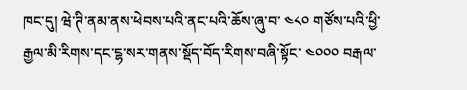ཁང་དུ། ཝེ་ཊི་ནམ་ནས་ཕེབས་པའི་ནང་པའི་ཆོས་ཞུ་བ་ ༤༨༠ གཙོས་པའི་ཕྱི་རྒྱལ་མི་རིགས་དང་ངྷ་སར་གནས་སྡོད་བོད་རིགས་བཞི་སྟོང་ ༤༠༠༠ བརྒལ་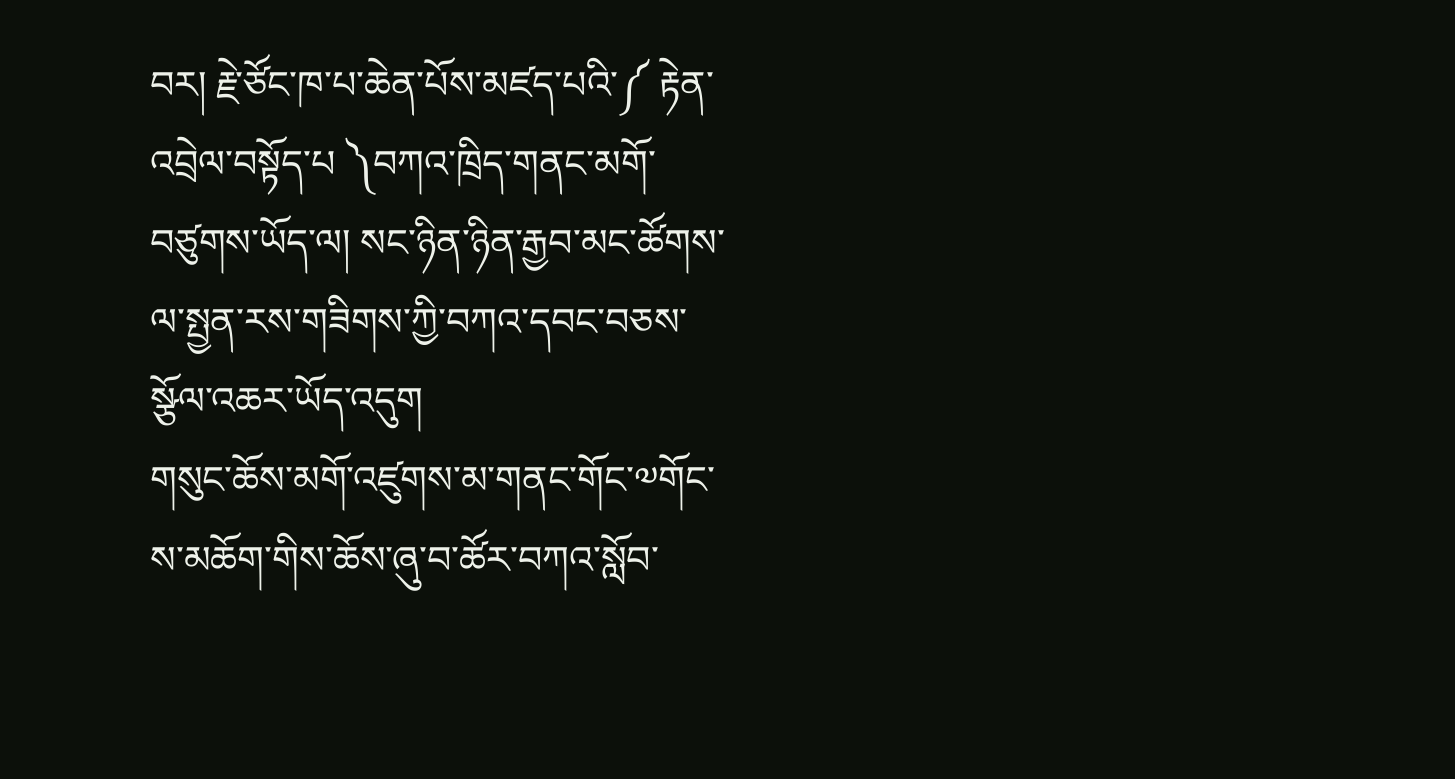བར། རྗེ་ཙོང་ཁ་པ་ཆེན་པོས་མཛད་པའི་༼ རྟེན་འབྲེལ་བསྟོད་པ ༽བཀའ་ཁྲིད་གནང་མགོ་བཙུགས་ཡོད་ལ། སང་ཉིན་ཉིན་རྒྱབ་མང་ཚོགས་ལ་སྤྱན་རས་གཟིགས་ཀྱི་བཀའ་དབང་བཅས་སྩོལ་འཆར་ཡོད་འདུག
གསུང་ཆོས་མགོ་འཛུགས་མ་གནང་གོང་༧གོང་ས་མཆོག་གིས་ཆོས་ཞུ་བ་ཚོར་བཀའ་སློབ་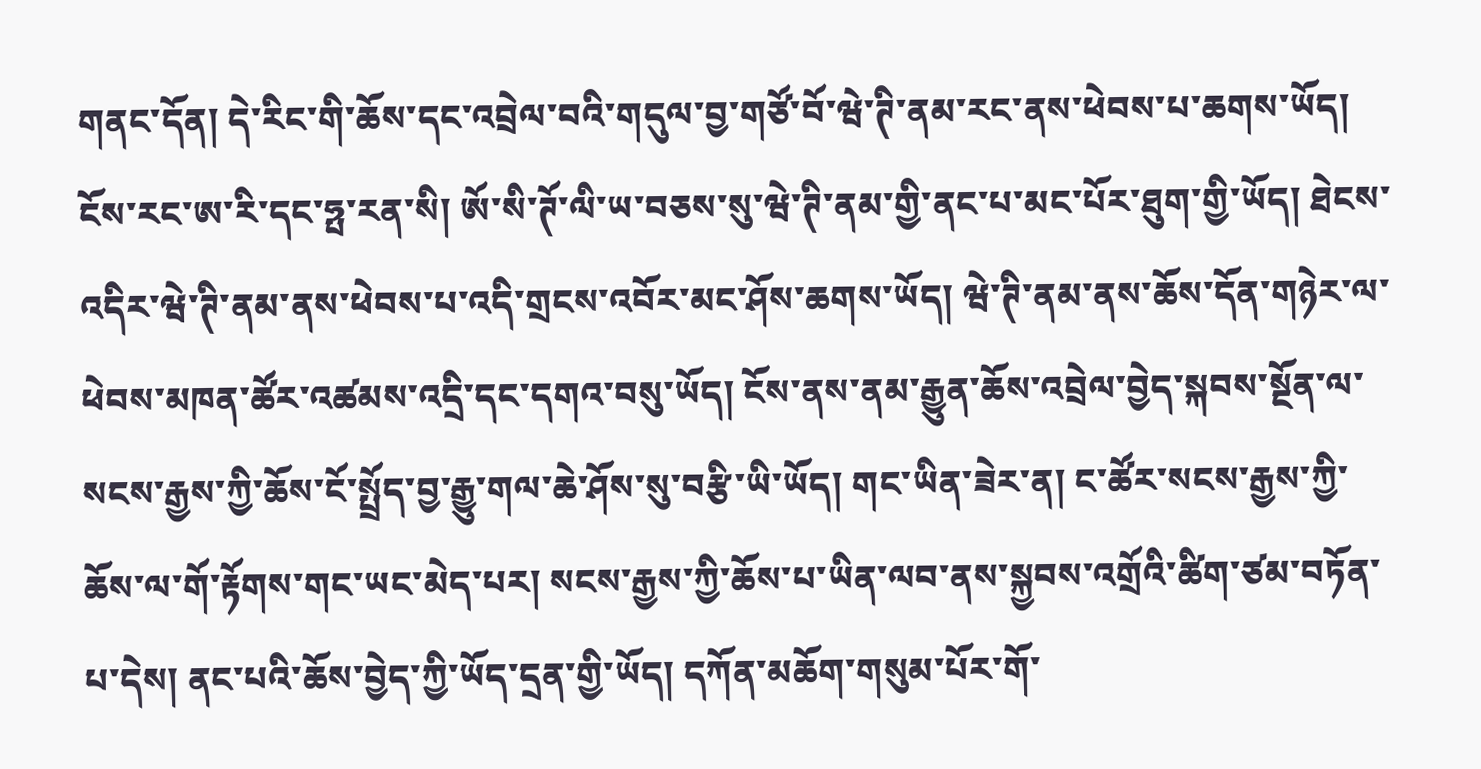གནང་དོན། དེ་རིང་གི་ཆོས་དང་འབྲེལ་བའི་གདུལ་བྱ་གཙོ་བོ་ཝེ་ཊི་ནམ་རང་ནས་ཕེབས་པ་ཆགས་ཡོད། ངོས་རང་ཨ་རི་དང་ཧྤ་རན་སི། ཨོ་སི་ཊོ་ལི་ཡ་བཅས་སུ་ཝེ་ཊི་ནམ་གྱི་ནང་པ་མང་པོར་ཐུག་གྱི་ཡོད། ཐེངས་འདིར་ཝེ་ཊི་ནམ་ནས་ཕེབས་པ་འདི་གྲངས་འབོར་མང་ཤོས་ཆགས་ཡོད། ཝེ་ཊི་ནམ་ནས་ཆོས་དོན་གཉེར་ལ་ཕེབས་མཁན་ཚོར་འཚམས་འདྲི་དང་དགའ་བསུ་ཡོད། ངོས་ནས་ནམ་རྒྱུན་ཆོས་འབྲེལ་བྱེད་སྐབས་སྔོན་ལ་སངས་རྒྱས་ཀྱི་ཆོས་ངོ་སྤྲོད་བྱ་རྒྱུ་གལ་ཆེ་ཤོས་སུ་བརྩི་ཡི་ཡོད། གང་ཡིན་ཟེར་ན། ང་ཚོར་སངས་རྒྱས་ཀྱི་ཆོས་ལ་གོ་རྟོགས་གང་ཡང་མེད་པར། སངས་རྒྱས་ཀྱི་ཆོས་པ་ཡིན་ལབ་ནས་སྐྱབས་འགྲོའི་ཚིག་ཙམ་བཏོན་པ་དེས། ནང་པའི་ཆོས་བྱེད་ཀྱི་ཡོད་དྲན་གྱི་ཡོད། དཀོན་མཆོག་གསུམ་པོར་གོ་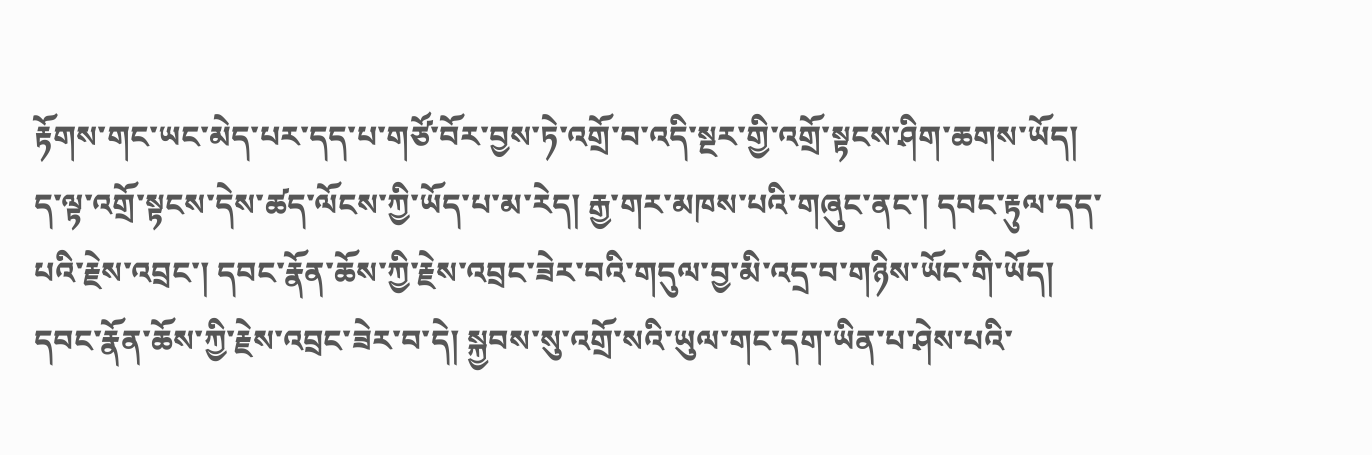རྟོགས་གང་ཡང་མེད་པར་དད་པ་གཙོ་བོར་བྱས་ཏེ་འགྲོ་བ་འདི་སྔར་གྱི་འགྲོ་སྟངས་ཤིག་ཆགས་ཡོད། ད་ལྟ་འགྲོ་སྟངས་དེས་ཚད་ལོངས་ཀྱི་ཡོད་པ་མ་རེད། རྒྱ་གར་མཁས་པའི་གཞུང་ནང་། དབང་རྟུལ་དད་པའི་རྗེས་འབྲང་། དབང་རྣོན་ཆོས་ཀྱི་རྗེས་འབྲང་ཟེར་བའི་གདུལ་བྱ་མི་འདྲ་བ་གཉིས་ཡོང་གི་ཡོད། དབང་རྣོན་ཆོས་ཀྱི་རྗེས་འབྲང་ཟེར་བ་དེ། སྐྱབས་སུ་འགྲོ་སའི་ཡུལ་གང་དག་ཡིན་པ་ཤེས་པའི་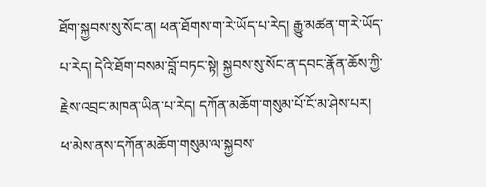ཐོག་སྐྱབས་སུ་སོང་ན། ཕན་ཐོགས་ག་རེ་ཡོད་པ་རེད། རྒྱུ་མཚན་ག་རེ་ཡོད་པ་རེད། དེའི་ཐོག་བསམ་བློ་བཏང་སྟེ། སྐྱབས་སུ་སོང་ན་དབང་རྣོན་ཆོས་ཀྱི་རྗེས་འབྲང་མཁན་ཡིན་པ་རེད། དཀོན་མཆོག་གསུམ་པོ་ངོ་མ་ཤེས་པར། ཕ་མེས་ནས་དཀོན་མཆོག་གསུམ་ལ་སྐྱབས་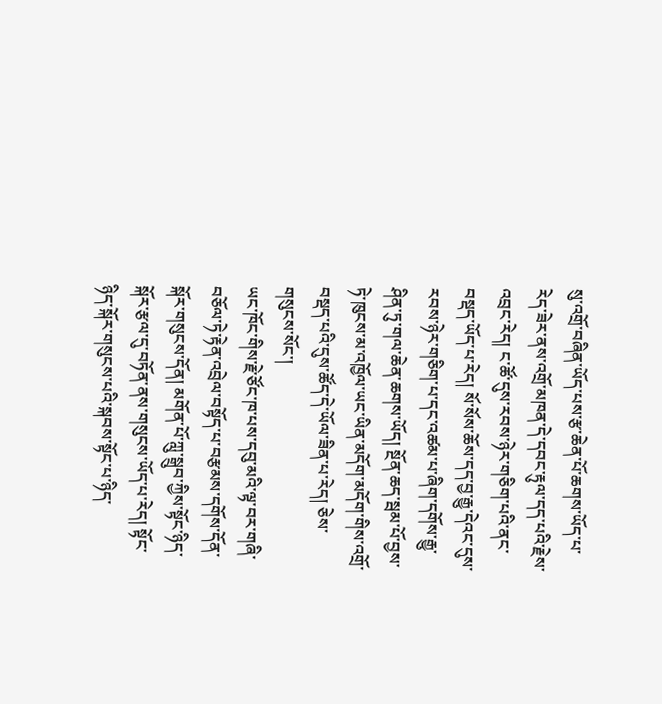སུ་འགྲོ་བཞིན་ཡོད་པས་རྩ་ཆེན་པོ་ཆགས་ཡོད་པ་རེད་ཟེར་ནས་འགྲོ་མཁན་དེ་དབང་རྟུལ་དད་པའི་རྗེས་འབྲང་རེད། ང་ཚོ་དུས་རབས་ཉེར་གཅིག་པའི་ནང་བསྡད་ཡོད་པ་རེད། སོ་སོས་ཆོས་དད་བྱ་རྒྱུ་དེའང་དུས་རབས་ཉེར་གཅིག་པ་དང་འཚམ་པ་ཞིག་དགོས་རྒྱུ་ཤིན་ཏུ་གལ་ཆེན་ཆགས་ཡོད། སྔོན་ཆད་སྦམ་པོ་བྱས་ཏེ་ཁུངས་མ་འཁྱོལ་ཡང་ཡིན་མདོག་མདོག་གིས་འགྲོ་བསྡད་པའི་དུས་ཚོད་དེ་ཡོལ་ཟིན་པ་རེད། ཅེས་གསུངས་སོང་།
ཡང་ཁོང་གིས་རྗེ་ཙོང་ཁ་པས་དབུ་མའི་ལྟ་བར་གཞི་བཅོལ་ཏེ་རྟེན་འབྲེལ་བསྟོད་པ་བརྩམས་དགོས་དོན་སྐོར་གསུངས་དོན། མགོན་པོ་ཀླུ་སྒྲུབ་ཀྱིས་སྟོང་ཉིད་སྐོར་རྩལ་དུ་བཏོན་ནས་གསུངས་ཡོད་པ་རེད། སྟོང་ཉིད་སྐོར་གསུངས་པའི་སྐབས་སྟོང་པ་ཉིད་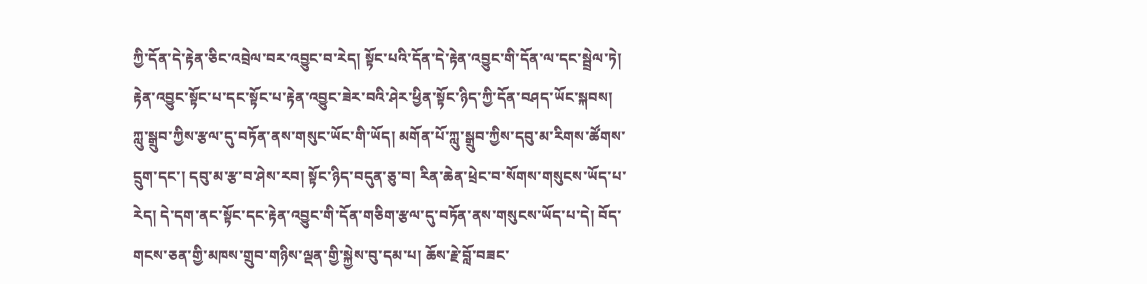ཀྱི་དོན་དེ་རྟེན་ཅིང་འབྲེལ་བར་འབྱུང་བ་རེད། སྟོང་པའི་དོན་དེ་རྟེན་འབྱུང་གི་དོན་ལ་དང་སྦྲེལ་ཏེ། རྟེན་འབྱུང་སྟོང་པ་དང་སྟོང་པ་རྟེན་འབྱུང་ཟེར་བའི་ཤེར་ཕྱིན་སྟོང་ཉིད་ཀྱི་དོན་བཤད་ཡོང་སྐབས། ཀླུ་སྒྲུབ་ཀྱིས་རྩལ་དུ་བཏོན་ནས་གསུང་ཡོང་གི་ཡོད། མགོན་པོ་ཀླུ་སྒྲུབ་ཀྱིས་དབུ་མ་རིགས་ཚོགས་དྲུག་དང་། དབུ་མ་རྩ་བ་ཤེས་རབ། སྟོང་ཉིད་བདུན་ཅུ་བ། རིན་ཆེན་ཕྲེང་བ་སོགས་གསུངས་ཡོད་པ་རེད། དེ་དག་ནང་སྟོང་དང་རྟེན་འབྱུང་གི་དོན་གཅིག་རྩལ་དུ་བཏོན་ནས་གསུངས་ཡོད་པ་དེ། བོད་གངས་ཅན་གྱི་མཁས་གྲུབ་གཉིས་ལྡན་གྱི་སྐྱེས་བུ་དམ་པ། ཆོས་རྗེ་བློ་བཟང་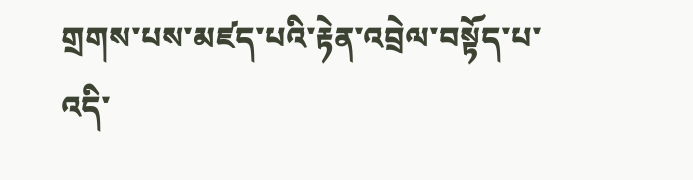གྲགས་པས་མཛད་པའི་རྟེན་འབྲེལ་བསྟོད་པ་འདི་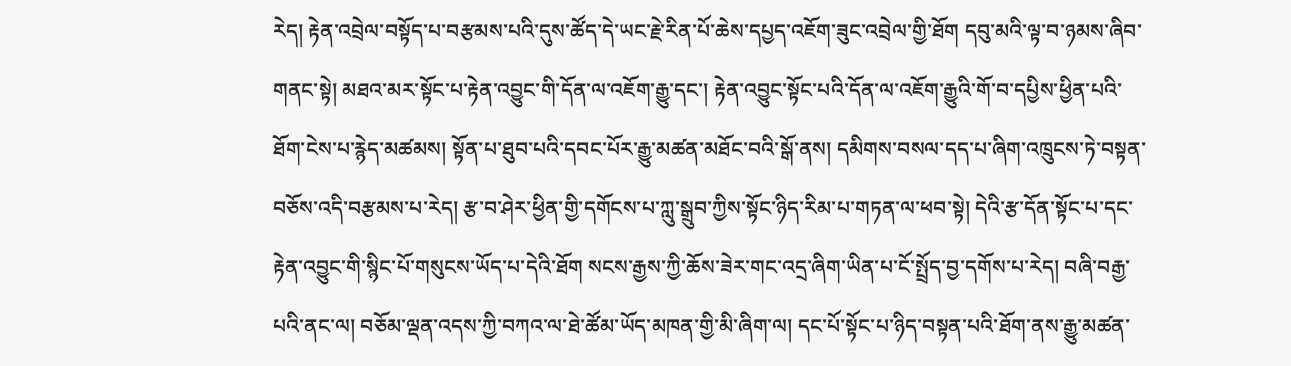རེད། རྟེན་འབྲེལ་བསྟོད་པ་བརྩམས་པའི་དུས་ཚོད་དེ་ཡང་རྗེ་རིན་པོ་ཆེས་དཔྱད་འཇོག་ཟུང་འབྲེལ་གྱི་ཐོག དབུ་མའི་ལྟ་བ་ཉམས་ཞིབ་གནང་སྟེ། མཐའ་མར་སྟོང་པ་རྟེན་འབྱུང་གི་དོན་ལ་འཇོག་རྒྱུ་དང་། རྟེན་འབྱུང་སྟོང་པའི་དོན་ལ་འཇོག་རྒྱུའི་གོ་བ་དཔྱིས་ཕྱིན་པའི་ཐོག་ངེས་པ་རྙེད་མཚམས། སྟོན་པ་ཐུབ་པའི་དབང་པོར་རྒྱུ་མཚན་མཐོང་བའི་སྒོ་ནས། དམིགས་བསལ་དད་པ་ཞིག་འཁྲུངས་ཏེ་བསྟན་བཅོས་འདི་བརྩམས་པ་རེད། རྩ་བ་ཤེར་ཕྱིན་གྱི་དགོངས་པ་ཀླུ་སྒྲུབ་ཀྱིས་སྟོང་ཉིད་རིམ་པ་གཏན་ལ་ཕབ་སྟེ། དེའི་རྩ་དོན་སྟོང་པ་དང་རྟེན་འབྱུང་གི་སྙིང་པོ་གསུངས་ཡོད་པ་དེའི་ཐོག སངས་རྒྱས་ཀྱི་ཆོས་ཟེར་གང་འདྲ་ཞིག་ཡིན་པ་ངོ་སྤྲོད་བྱ་དགོས་པ་རེད། བཞི་བརྒྱ་པའི་ནང་ལ། བཅོམ་ལྡན་འདས་ཀྱི་བཀའ་ལ་ཐེ་ཚོམ་ཡོད་མཁན་གྱི་མི་ཞིག་ལ། དང་པོ་སྟོང་པ་ཉིད་བསྟན་པའི་ཐོག་ནས་རྒྱུ་མཚན་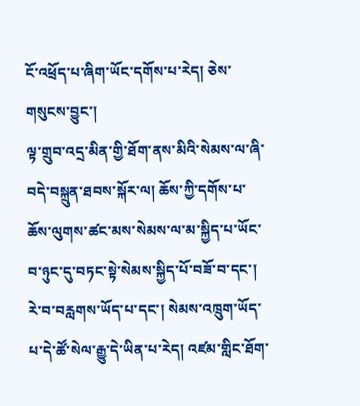ངོ་འཕྲོད་པ་ཞིག་ཡོང་དགོས་པ་རེད། ཅེས་གསུངས་བྱུང་།
ལྟ་གྲུབ་འདྲ་མིན་གྱི་ཐོག་ནས་མིའི་སེམས་ལ་ཞི་བདེ་བསྐྲུན་ཐབས་སྐོར་ལ། ཆོས་ཀྱི་དགོས་པ་ཆོས་ལུགས་ཚང་མས་སེམས་ལ་མ་སྐྱིད་པ་ཡོང་བ་ཉུང་དུ་བཏང་སྟེ་སེམས་སྐྱིད་པོ་བཟོ་བ་དང་། རེ་བ་བརླགས་ཡོད་པ་དང་། སེམས་འཁྲུག་ཡོད་པ་དེ་ཚོ་སེལ་རྒྱུ་དེ་ཡིན་པ་རེད། འཛམ་གླིང་ཐོག་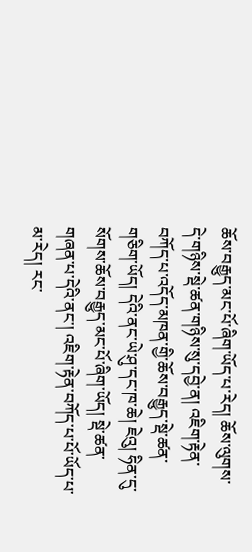ཆོས་བརྒྱུད་མང་པོ་ཞིག་ཡོད་པ་རེད། ཆོས་ལུགས་དེ་གཉིས་སྡེ་ཚན་གཉིས་སུ་དབྱེ་ན། འཇིག་རྟེན་བཀོད་པ་འདོད་མཁན་གྱི་ཆོས་བརྒྱུད་སྡེ་ཚན་གཅིག་ཡོད། དེའི་ནང་ཡེ་ཤུ་དང་ཁ་ཆེ། ཇེའུ། ཧིན་དུ་སོགས་ཆོས་བརྒྱུད་མང་པོ་ཞིག་ཡོད། སྡེ་ཚན་གཞན་པ་དེའི་ནང་། འཇིག་རྟེན་བཀོད་པ་པོ་ཡོད་པ་མ་རེད། རང་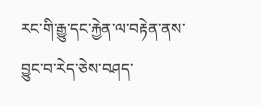རང་གི་རྒྱུ་དང་རྐྱེན་ལ་བརྟེན་ནས་བྱུང་བ་རེད་ཅེས་བཤད་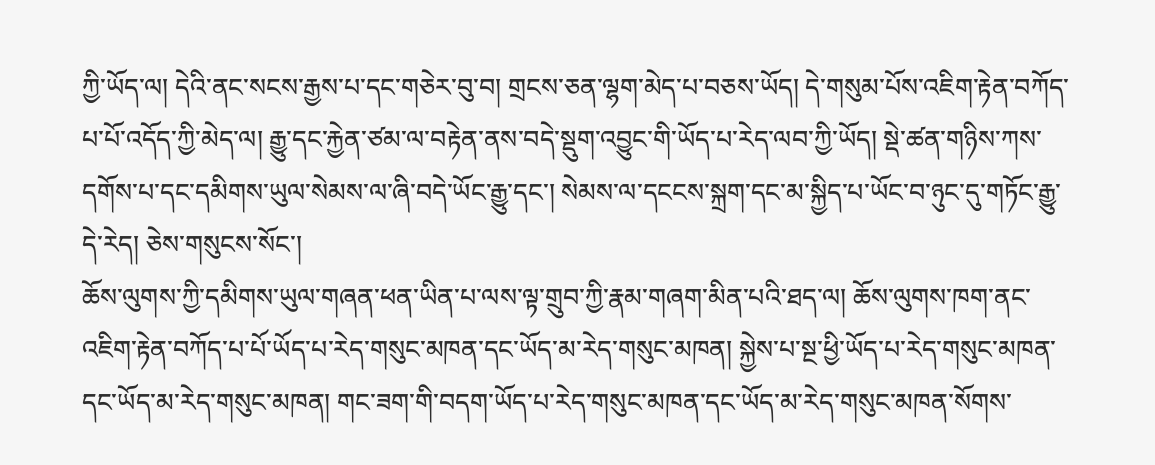ཀྱི་ཡོད་ལ། དེའི་ནང་སངས་རྒྱས་པ་དང་གཅེར་བུ་བ། གྲངས་ཅན་ལྷག་མེད་པ་བཅས་ཡོད། དེ་གསུམ་པོས་འཇིག་རྟེན་བཀོད་པ་པོ་འདོད་ཀྱི་མེད་ལ། རྒྱུ་དང་རྐྱེན་ཙམ་ལ་བརྟེན་ནས་བདེ་སྡུག་འབྱུང་གི་ཡོད་པ་རེད་ལབ་ཀྱི་ཡོད། སྡེ་ཚན་གཉིས་ཀས་དགོས་པ་དང་དམིགས་ཡུལ་སེམས་ལ་ཞི་བདེ་ཡོང་རྒྱུ་དང་། སེམས་ལ་དངངས་སྐྲག་དང་མ་སྐྱིད་པ་ཡོང་བ་ཉུང་དུ་གཏོང་རྒྱུ་དེ་རེད། ཅེས་གསུངས་སོང་།
ཆོས་ལུགས་ཀྱི་དམིགས་ཡུལ་གཞན་ཕན་ཡིན་པ་ལས་ལྟ་གྲུབ་ཀྱི་རྣམ་གཞག་མིན་པའི་ཐད་ལ། ཆོས་ལུགས་ཁག་ནང་འཇིག་རྟེན་བཀོད་པ་པོ་ཡོད་པ་རེད་གསུང་མཁན་དང་ཡོད་མ་རེད་གསུང་མཁན། སྐྱེས་པ་སྔ་ཕྱི་ཡོད་པ་རེད་གསུང་མཁན་དང་ཡོད་མ་རེད་གསུང་མཁན། གང་ཟག་གི་བདག་ཡོད་པ་རེད་གསུང་མཁན་དང་ཡོད་མ་རེད་གསུང་མཁན་སོགས་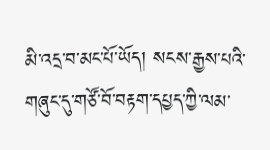མི་འདྲ་བ་མང་པོ་ཡོད། སངས་རྒྱས་པའི་གཞུང་དུ་གཙོ་བོ་བརྟག་དཔྱད་ཀྱི་ལམ་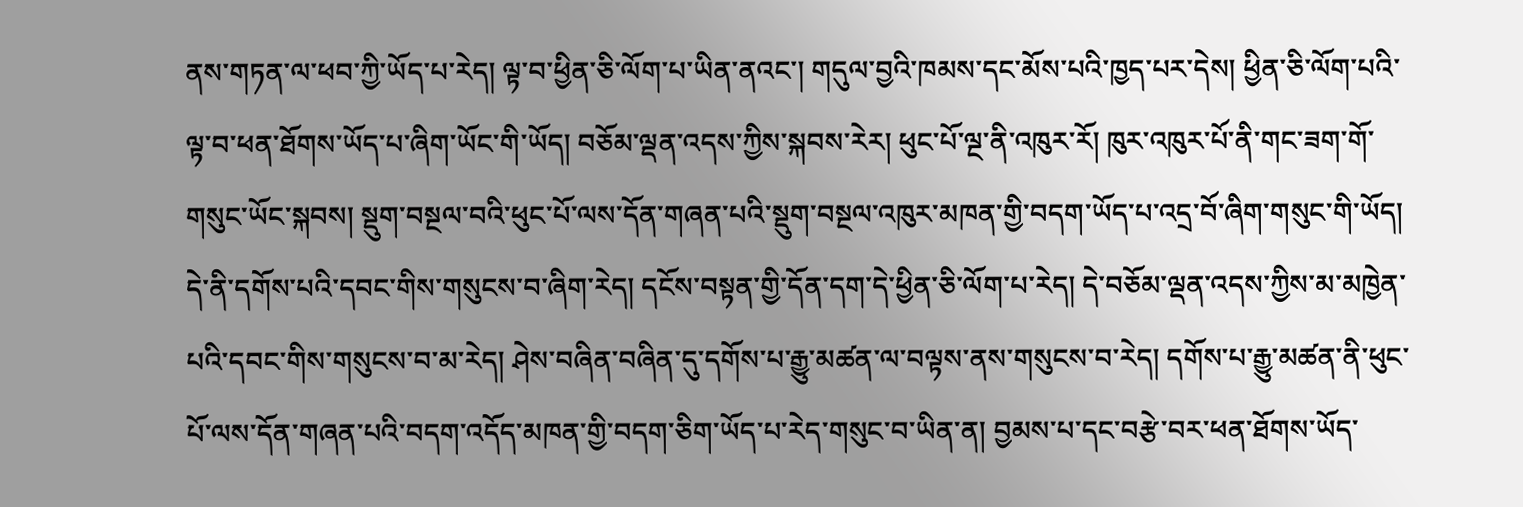ནས་གཏན་ལ་ཕབ་ཀྱི་ཡོད་པ་རེད། ལྟ་བ་ཕྱིན་ཅི་ལོག་པ་ཡིན་ནའང་། གདུལ་བྱའི་ཁམས་དང་མོས་པའི་ཁྱད་པར་དེས། ཕྱིན་ཅི་ལོག་པའི་ལྟ་བ་ཕན་ཐོགས་ཡོད་པ་ཞིག་ཡོང་གི་ཡོད། བཅོམ་ལྡན་འདས་ཀྱིས་སྐབས་རེར། ཕུང་པོ་ལྔ་ནི་འཁུར་རོ། ཁུར་འཁུར་པོ་ནི་གང་ཟག་གོ་གསུང་ཡོང་སྐབས། སྡུག་བསྔལ་བའི་ཕུང་པོ་ལས་དོན་གཞན་པའི་སྡུག་བསྔལ་འཁུར་མཁན་གྱི་བདག་ཡོད་པ་འདྲ་བོ་ཞིག་གསུང་གི་ཡོད། དེ་ནི་དགོས་པའི་དབང་གིས་གསུངས་བ་ཞིག་རེད། དངོས་བསྟན་གྱི་དོན་དག་དེ་ཕྱིན་ཅི་ལོག་པ་རེད། དེ་བཅོམ་ལྡན་འདས་ཀྱིས་མ་མཁྱེན་པའི་དབང་གིས་གསུངས་བ་མ་རེད། ཤེས་བཞིན་བཞིན་དུ་དགོས་པ་རྒྱུ་མཚན་ལ་བལྟས་ནས་གསུངས་བ་རེད། དགོས་པ་རྒྱུ་མཚན་ནི་ཕུང་པོ་ལས་དོན་གཞན་པའི་བདག་འདོད་མཁན་གྱི་བདག་ཅིག་ཡོད་པ་རེད་གསུང་བ་ཡིན་ན། བྱམས་པ་དང་བརྩེ་བར་ཕན་ཐོགས་ཡོད་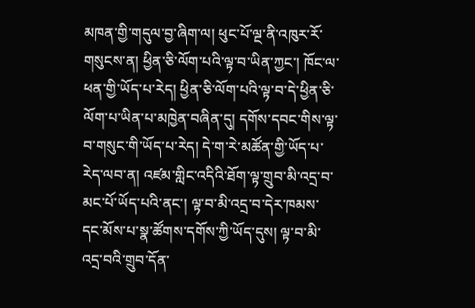མཁན་གྱི་གདུལ་བྱ་ཞིག་ལ། ཕུང་པོ་ལྔ་ནི་འཁུར་རོ་གསུངས་ན། ཕྱིན་ཅི་ལོག་པའི་ལྟ་བ་ཡིན་ཀྱང་། ཁོང་ལ་ཕན་གྱི་ཡོད་པ་རེད། ཕྱིན་ཅི་ལོག་པའི་ལྟ་བ་དེ་ཕྱིན་ཅི་ལོག་པ་ཡིན་པ་མཁྱེན་བཞིན་དུ། དགོས་དབང་གིས་ལྟ་བ་གསུང་གི་ཡོད་པ་རེད། དེ་ག་རེ་མཚོན་གྱི་ཡོད་པ་རེད་ལབ་ན། འཛམ་གླིང་འདིའི་ཐོག་ལྟ་གྲུབ་མི་འདྲ་བ་མང་པོ་ཡོད་པའི་ནང་། ལྟ་བ་མི་འདྲ་བ་དེར་ཁམས་དང་མོས་པ་སྣ་ཚོགས་དགོས་ཀྱི་ཡོད་དུས། ལྟ་བ་མི་འདྲ་བའི་གྲུབ་དོན་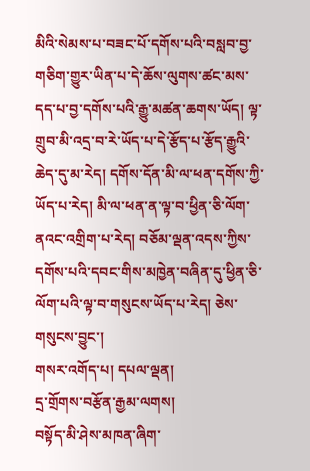མིའི་སེམས་པ་བཟང་པོ་དགོས་པའི་བསླབ་བྱ་གཅིག་གྱུར་ཡིན་པ་དེ་ཆོས་ལུགས་ཚང་མས་དད་པ་བྱ་དགོས་པའི་རྒྱུ་མཚན་ཆགས་ཡོད། ལྟ་གྲུབ་མི་འདྲ་བ་རེ་ཡོད་པ་དེ་རྩོད་པ་རྩོད་རྒྱུའི་ཆེད་དུ་མ་རེད། དགོས་དོན་མི་ལ་ཕན་དགོས་ཀྱི་ཡོད་པ་རེད། མི་ལ་ཕན་ན་ལྟ་བ་ཕྱིན་ཅི་ལོག་ནའང་འགྲིག་པ་རེད། བཅོམ་ལྡན་འདས་ཀྱིས་དགོས་པའི་དབང་གིས་མཁྱེན་བཞིན་དུ་ཕྱིན་ཅི་ལོག་པའི་ལྟ་བ་གསུངས་ཡོད་པ་རེད། ཅེས་གསུངས་བྱུང་།
གསར་འགོད་པ། དཔལ་ལྡན།
དྲ་གྲོགས་བརྩོན་རྒྱམ་ལགས།
བསྟོད་མི་ཤེས་མཁན་ཞིག་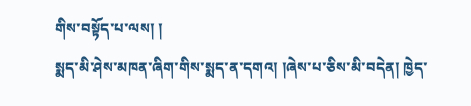གིས་བསྟོད་པ་ལས། །
སྨད་མི་ཤེས་མཁན་ཞིག་གིས་སྨད་ན་དགའ། །ཞེས་པ་ཅིས་མི་བདེན། ཁྱེད་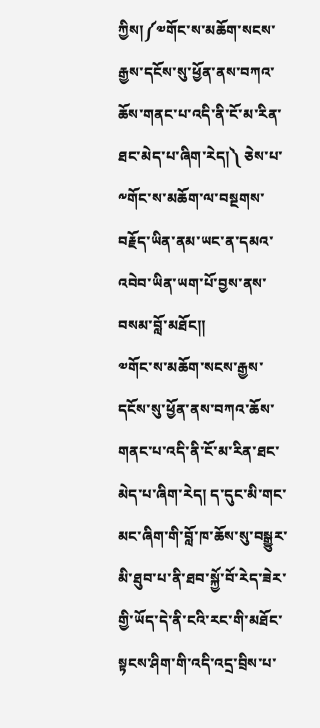ཀྱིས།༼༧གོང་ས་མཆོག་སངས་རྒྱས་དངོས་སུ་ཕྱོན་ནས་བཀའ་ཆོས་གནང་པ་འདི་ནི་ངོ་མ་རིན་ཐང་མེད་པ་ཞིག་རེད།༽ ཅེས་པ་༸གོང་ས་མཆོག་ལ་བསྔགས་བརྗོད་ཡིན་ནམ་ཡང་ན་དམའ་འབེབ་ཡིན་ཡག་པོ་བྱས་ནས་བསམ་བློ་མཐོང།།
༧གོང་ས་མཆོག་སངས་རྒྱས་དངོས་སུ་ཕྱོན་ནས་བཀའ་ཆོས་གནང་པ་འདི་ནི་ངོ་མ་རིན་ཐང་མེད་པ་ཞིག་རེད། ད་དུང་མི་གང་མང་ཞིག་གི་བློ་ཁ་ཆོས་སུ་བསྒྱུར་མི་ཐུབ་པ་ནི་ཐབ་སྐྱོ་བོ་རེད་ཟེར་གྱི་ཡོད་དེ་ནི་ངའི་རང་གི་མཐོང་སྟངས་ཤིག་གི་འདི་འདྲ་བྲིས་པ་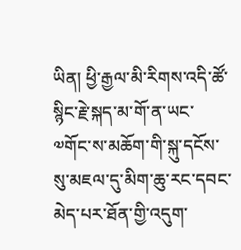ཡིན། ཕྱི་རྒྱལ་མི་རིགས་འདི་ཚོ་སྙིང་རྗེ་སྐད་མ་གོ་ན་ཡང་༧གོང་ས་མཆོག་གི་སྐུ་དངོས་སུ་མཇལ་དུ་མིག་ཆུ་རང་དབང་མེད་པར་ཐོན་གྱི་འདུག་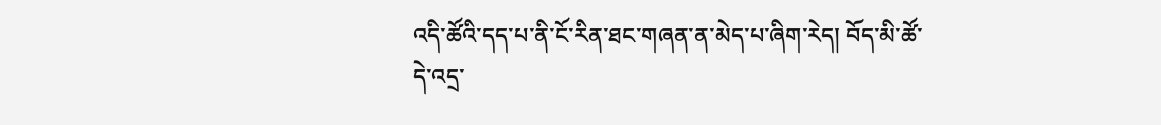འདི་ཚོའི་དད་པ་ནི་ངོ་རིན་ཐང་གཞན་ན་མེད་པ་ཞིག་རེད། བོད་མི་ཚོ་དེ་འདྲ་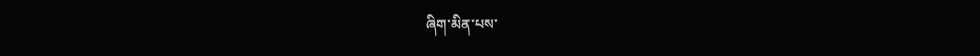ཞིག་མིན་པས་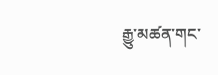རྒྱུ་མཚན་གང་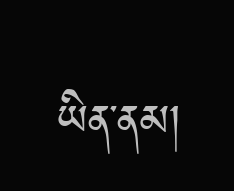ཡིན་ནམ།